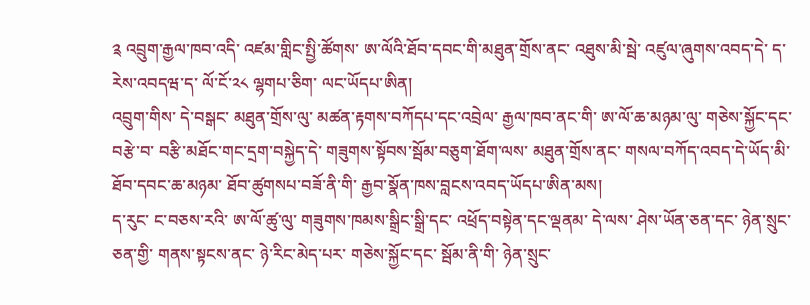༉ འབྲུག་རྒྱལ་ཁབ་འདི་ འཛམ་གླིང་སྤྱི་ཚོགས་ ཨ་ལོའི་ཐོབ་དབང་གི་མཐུན་གྲོས་ནང་ འཐུས་མི་སྦེ་ འཛུལ་ཞུགས་འབད་དེ་ ད་རེས་འབདཝ་ད་ ལོ་ངོ་༢༨ ལྷགཔ་ཅིག་ ལང་ཡོདཔ་ཨིན།
འབྲུག་གིས་ དེ་བསྒང་ མཐུན་གྲོས་ལུ་ མཚན་རྟགས་བཀོདཔ་དང་འབྲེལ་ རྒྱལ་ཁབ་ནང་གི་ ཨ་ལོ་ཆ་མཉམ་ལུ་ གཅེས་སྐྱོང་དང་ བརྩེ་བ་ བརྩི་མཐོང་གང་དྲག་བསྐྱེད་དེ་ གཟུགས་སྟོབས་སྦོམ་བཅུག་ཐོག་ལས་ མཐུན་གྲོས་ནང་ གསལ་བཀོད་འབད་དེ་ཡོད་མི་ ཐོབ་དབང་ཆ་མཉམ་ ཐོབ་ཚུགསཔ་བཟོ་ནི་གི་ རྒྱབ་སྣོན་ཁས་བླངས་འབད་ཡོདཔ་ཨིན་མས།
ད་རུང་ ང་བཅས་རའི་ ཨ་ལོ་ཚུ་ལུ་ གཟུགས་ཁམས་སྒྲིང་སྒྲི་དང་ འཕྲོད་བསྟེན་དང་ལྡནམ་ དེ་ལས་ ཤེས་ཡོན་ཅན་དང་ ཉེན་སྲུང་ཅན་གྱི་ གནས་སྟངས་ནང་ ཉེ་རིང་མེད་པར་ གཅེས་སྐྱོང་དང་ སྦོམ་ནི་གི་ ཉེན་སྲུང་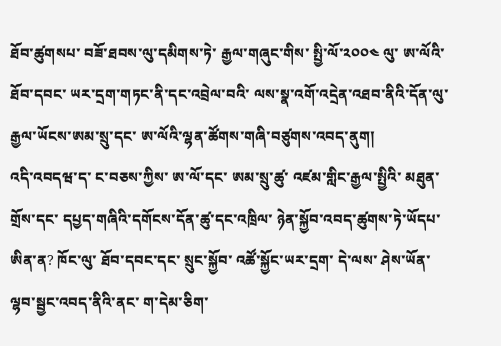ཐོབ་ཚུགསཔ་ བཟོ་ཐབས་ལུ་དམིགས་ཏེ་ རྒྱལ་གཞུང་གིས་ སྤྱི་ལོ་༢༠༠༤ ལུ་ ཨ་ལོའི་ཐོབ་དབང་ ཡར་དྲག་གཏང་ནི་དང་འབྲེལ་བའི་ ལས་སྣ་འགོ་འདྲེན་འཐབ་ནིའི་དོན་ལུ་ རྒྱལ་ཡོངས་ཨམ་སྲུ་དང་ ཨ་ལོའི་ལྷན་ཚོགས་གཞི་བཙུགས་འབད་ནུག།
འདི་འབདཝ་ད་ ང་བཅས་ཀྱིས་ ཨ་ལོ་དང་ ཨམ་སྲུ་ཚུ་ འཛམ་གླིང་རྒྱལ་སྤྱིའི་ མཐུན་གྲོས་དང་ དཔྱད་གཞིའི་དགོངས་དོན་ཚུ་དང་འཁྲིལ་ ཉེན་སྐྱོབ་འབད་ཚུགས་ཏེ་ཡོདཔ་ཨིན་ན? ཁོང་ལུ་ ཐོབ་དབང་དང་ སྲུང་སྐྱོབ་ འཚོ་སྐྱོང་ཡར་དྲག་ དེ་ལས་ ཤེས་ཡོན་ལྷབ་སྦྱང་འབད་ནིའི་ནང་ ག་དེམ་ཅིག་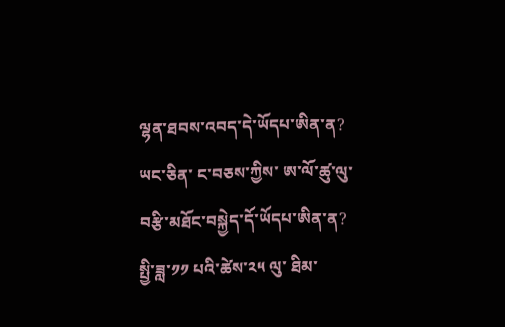ལྷན་ཐབས་འབད་དེ་ཡོདཔ་ཨིན་ན? ཡང་ཅིན་ ང་བཅས་ཀྱིས་ ཨ་ལོ་ཚུ་ལུ་ བརྩི་མཐོང་བསྐྱེད་དོ་ཡོདཔ་ཨིན་ན?
སྤྱི་ཟླ་༡༡ པའི་ཚེས་༢༥ ལུ་ ཐིམ་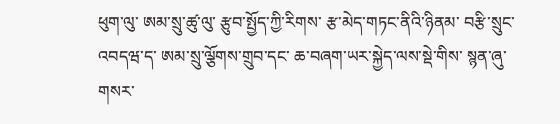ཕུག་ལུ་ ཨམ་སྲུ་ཚུ་ལུ་ རྩུབ་སྤྱོད་ཀྱི་རིགས་ རྩ་མེད་གཏང་ནིའི་ཉིནམ་ བརྩི་སྲུང་འབདཝ་ད་ ཨམ་སྲུ་ལྕོགས་གྲུབ་དང་ ཆ་བཞག་ཡར་སྐྱེད་ལས་སྡེ་གིས་ སྙན་ཞུ་གསར་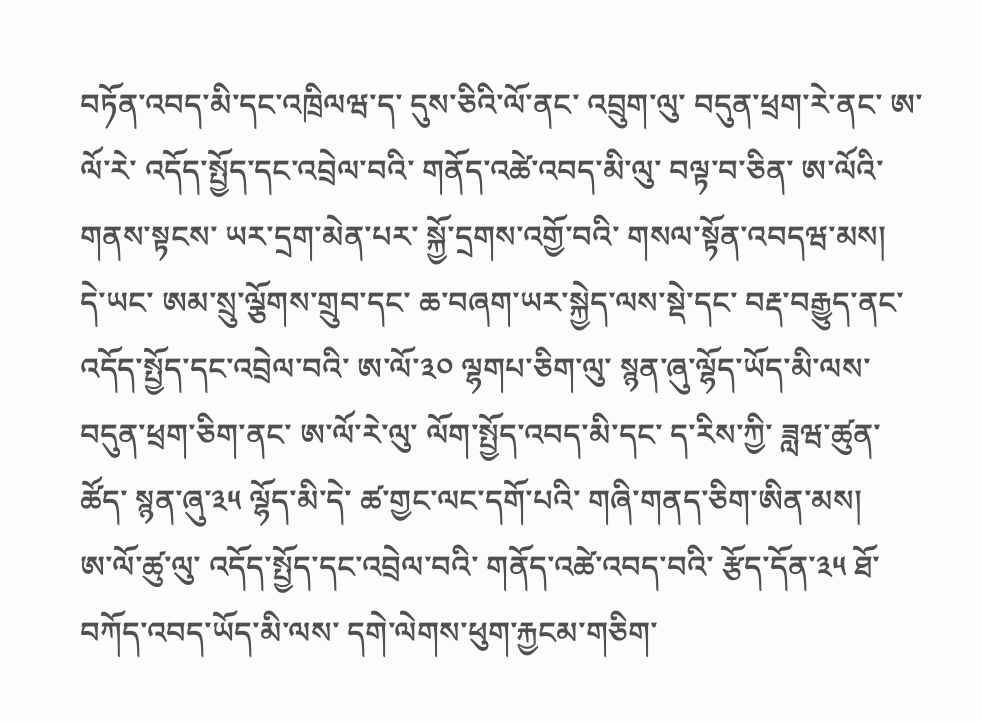བཏོན་འབད་མི་དང་འཁྲིལཝ་ད་ དུས་ཅིའི་ལོ་ནང་ འབྲུག་ལུ་ བདུན་ཕྲག་རེ་ནང་ ཨ་ལོ་རེ་ འདོད་སྤྱོད་དང་འབྲེལ་བའི་ གནོད་འཚེ་འབད་མི་ལུ་ བལྟ་བ་ཅིན་ ཨ་ལོའི་གནས་སྟངས་ ཡར་དྲག་མེན་པར་ སྐྱོ་དྲགས་འགྱོ་བའི་ གསལ་སྟོན་འབདཝ་མས།
དེ་ཡང་ ཨམ་སྲུ་ལྕོགས་གྲུབ་དང་ ཆ་བཞག་ཡར་སྐྱེད་ལས་སྡེ་དང་ བརྡ་བརྒྱུད་ནང་ འདོད་སྤྱོད་དང་འབྲེལ་བའི་ ཨ་ལོ་༣༠ ལྷགཔ་ཅིག་ལུ་ སྙན་ཞུ་ལྷོད་ཡོད་མི་ལས་ བདུན་ཕྲག་ཅིག་ནང་ ཨ་ལོ་རེ་ལུ་ ལོག་སྤྱོད་འབད་མི་དང་ ད་རིས་ཀྱི་ ཟླཝ་ཚུན་ཚོད་ སྙན་ཞུ་༣༥ ལྷོད་མི་དེ་ ཚ་གྱང་ལང་དགོ་པའི་ གཞི་གནད་ཅིག་ཨིན་མས།
ཨ་ལོ་ཚུ་ལུ་ འདོད་སྤྱོད་དང་འབྲེལ་བའི་ གནོད་འཚེ་འབད་བའི་ རྩོད་དོན་༣༥ ཐོ་བཀོད་འབད་ཡོད་མི་ལས་ དགེ་ལེགས་ཕུག་རྐྱངམ་གཅིག་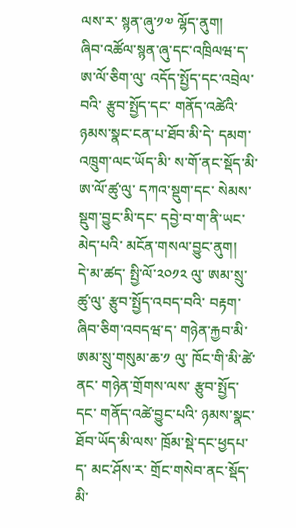ལས་ར་ སྙན་ཞུ་༡༧ ལྷོད་ནུག།
ཞིབ་འཚོལ་སྙན་ཞུ་དང་འཁྲིལཝ་ད་ ཨ་ལོ་ཅིག་ལུ་ འདོད་སྤྱོད་དང་འབྲེལ་བའི་ རྩུབ་སྤྱོད་དང་ གནོད་འཚེའི་ཉམས་སྣང་ངན་པ་ཐོབ་མི་དེ་ དམག་འཁྲུག་ལང་ཡོད་མི་ ས་གོ་ནང་སྡོད་མི་ ཨ་ལོ་ཚུ་ལུ་ དཀའ་སྡུག་དང་ སེམས་སྡུག་བྱུང་མི་དང་ དབྱེ་བ་ག་ནི་ཡང་མེད་པའི་ མངོན་གསལ་བྱུང་ནུག།
དེ་མ་ཚད་ སྤྱི་ལོ་༢༠༡༢ ལུ་ ཨམ་སྲུ་ཚུ་ལུ་ རྩུབ་སྤྱོད་འབད་བའི་ བརྟག་ཞིབ་ཅིག་འབདཝ་ད་ གཉེན་རྐྱབ་མི་ ཨམ་སྲུ་གསུམ་ཆ་༡ ལུ་ ཁོང་གི་མི་ཚེ་ནང་ གཉེན་གྲོགས་ལས་ རྩུབ་སྤྱོད་དང་ གནོད་འཚེ་བྱུང་པའི་ ཉམས་སྣང་ཐོབ་ཡོད་མི་ལས་ ཁྲོམ་སྡེ་དང་ཕྱདཔ་ད་ མང་ཤོས་ར་ གྲོང་གསེབ་ནང་སྡོད་མི་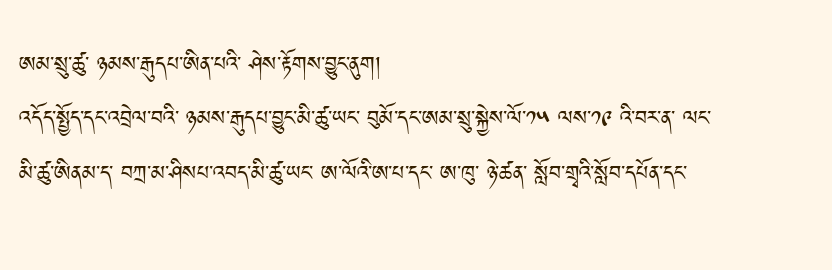ཨམ་སྲུ་ཚུ་ ཉམས་རྒུདཔ་ཨིན་པའི་ ཤེས་རྟོགས་བྱུང་ནུག།
འདོད་སྤྱོད་དང་འབྲེལ་བའི་ ཉམས་རྒུདཔ་བྱུང་མི་ཚུ་ཡང་ བུམོ་དང་ཨམ་སྲུ་སྐྱེས་ལོ་༡༥ ལས་༡༩ འི་བར་ན་ ལང་མི་ཚུ་ཨིནམ་ད་ བཀྲ་མ་ཤིསཔ་འབད་མི་ཚུ་ཡང་ ཨ་ལོའི་ཨ་པ་དང་ ཨ་ཁུ་ ཉེ་ཚན་ སློབ་གྲྭའི་སློབ་དཔོན་དང་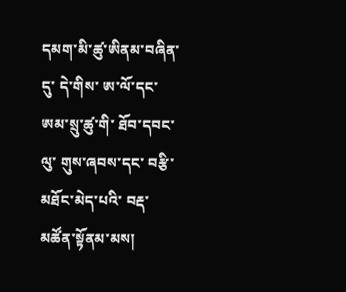དམག་མི་ཚུ་ཨིནམ་བཞིན་དུ་ དེ་གིས་ ཨ་ལོ་དང་ ཨམ་སྲུ་ཚུ་གི་ ཐོབ་དབང་ལུ་ གུས་ཞབས་དང་ བརྩི་མཐོང་མེད་པའི་ བརྡ་མཚོན་སྟོནམ་མས།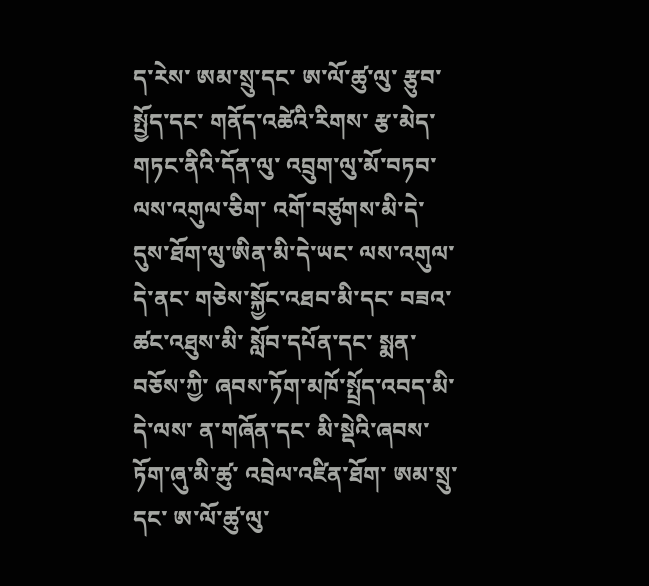ད་རེས་ ཨམ་སྲུ་དང་ ཨ་ལོ་ཚུ་ལུ་ རྩུབ་སྤྱོད་དང་ གནོད་འཚེའི་རིགས་ རྩ་མེད་གཏང་ནིའི་དོན་ལུ་ འབྲུག་ལུ་མོ་བཏབ་ལས་འགུལ་ཅིག་ འགོ་བཙུགས་མི་དེ་ དུས་ཐོག་ལུ་ཨིན་མི་དེ་ཡང་ ལས་འགུལ་དེ་ནང་ གཅེས་སྐྱོང་འཐབ་མི་དང་ བཟའ་ཚང་འཐུས་མི་ སློབ་དཔོན་དང་ སྨན་བཅོས་ཀྱི་ ཞབས་ཏོག་མཁོ་སྤྲོད་འབད་མི་ དེ་ལས་ ན་གཞོན་དང་ མི་སྡེའི་ཞབས་ཏོག་ཞུ་མི་ཚུ་ འབྲེལ་འཛིན་ཐོག་ ཨམ་སྲུ་དང་ ཨ་ལོ་ཚུ་ལུ་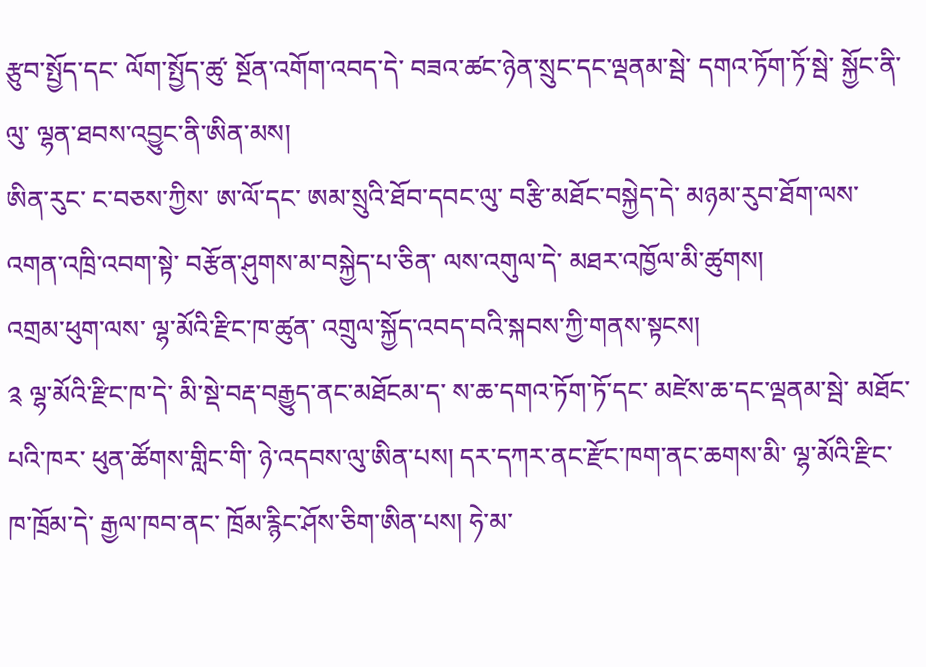རྩུབ་སྤྱོད་དང་ ལོག་སྤྱོད་ཚུ་ སྔོན་འགོག་འབད་དེ་ བཟའ་ཚང་ཉེན་སྲུང་དང་ལྡནམ་སྦེ་ དགའ་ཏོག་ཏོ་སྦེ་ སྐྱོང་ནི་ལུ་ ལྷན་ཐབས་འབྱུང་ནི་ཨིན་མས།
ཨིན་རུང་ ང་བཅས་ཀྱིས་ ཨ་ལོ་དང་ ཨམ་སྲུའི་ཐོབ་དབང་ལུ་ བརྩི་མཐོང་བསྐྱེད་དེ་ མཉམ་རུབ་ཐོག་ལས་ འགན་འཁྲི་འབག་སྟེ་ བརྩོན་ཤུགས་མ་བསྐྱེད་པ་ཅིན་ ལས་འགུལ་དེ་ མཐར་འཁྱོལ་མི་ཚུགས།
འགྲམ་ཕུག་ལས་ ལྷ་མོའི་རྫིང་ཁ་ཚུན་ འགྲུལ་སྐྱོད་འབད་བའི་སྐབས་ཀྱི་གནས་སྟངས།
༉ ལྷ་མོའི་རྫིང་ཁ་དེ་ མི་སྡེ་བརྡ་བརྒྱུད་ནང་མཐོངམ་ད་ ས་ཆ་དགའ་ཏོག་ཏོ་དང་ མཛེས་ཆ་དང་ལྡནམ་སྦེ་ མཐོང་པའི་ཁར་ ཕུན་ཚོགས་གླིང་གི་ ཉེ་འདབས་ལུ་ཨིན་པས། དར་དཀར་ནང་རྫོང་ཁག་ནང་ཆགས་མི་ ལྷ་མོའི་རྫིང་ཁ་ཁྲོམ་དེ་ རྒྱལ་ཁབ་ནང་ ཁྲོམ་རྙིང་ཤོས་ཅིག་ཨིན་པས། ཧེ་མ་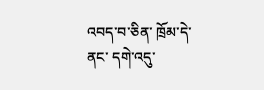འབད་བ་ཅིན་ ཁྲོམ་དེ་ནང་ དགེ་འདུ་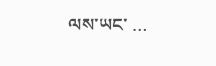ལས་ཡང་ …